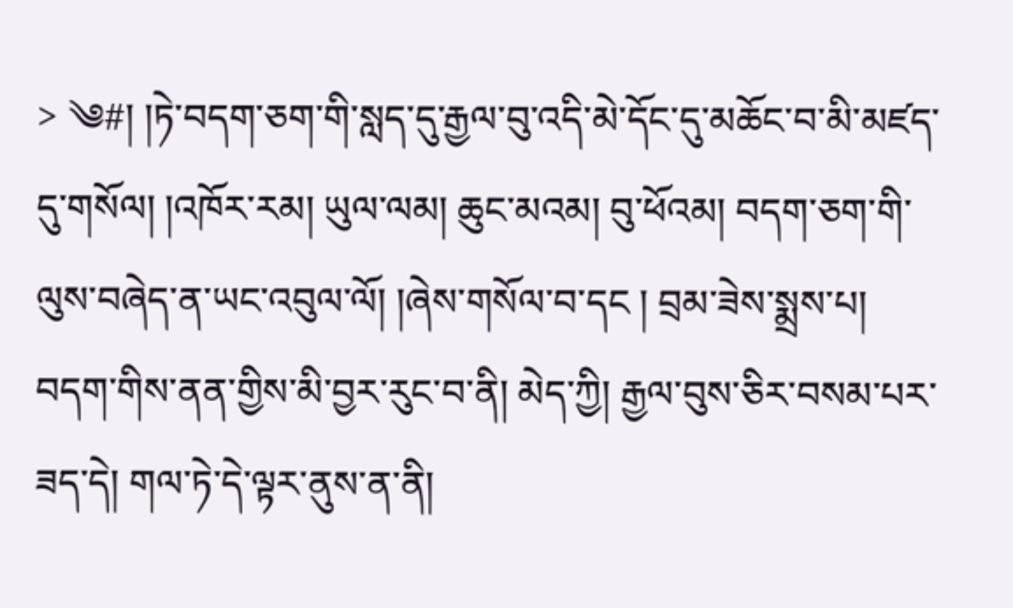> ༄#། །ཏེ་བདག་ཅག་གི་སླད་དུ་རྒྱལ་བུ་འདི་མེ་དོང་དུ་མཆོང་བ་མི་མཛད་དུ་གསོལ། །འཁོར་རམ། ཡུལ་ལམ། ཆུང་མའམ། བུ་ཕོའམ། བདག་ཅག་གི་ལུས་བཞེད་ན་ཡང་འབུལ་ལོ། །ཞེས་གསོལ་བ་དང ། བྲམ་ཟེས་སྨྲས་པ། བདག་གིས་ནན་གྱིས་མི་བྱར་རུང་བ་ནི། མེད་ཀྱི། རྒྱལ་བུས་ཅིར་བསམ་པར་ཟད་དེ། གལ་ཏེ་དེ་ལྟར་ནུས་ན་ནི།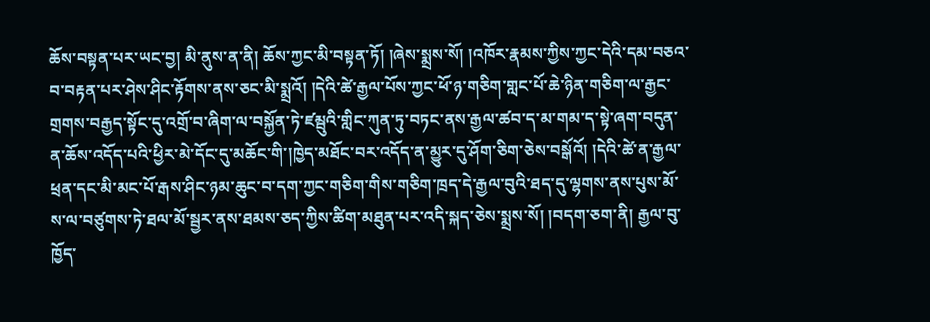ཆོས་བསྟན་པར་ཡང་བྱ། མི་ནུས་ན་ནི། ཆོས་ཀྱང་མི་བསྟན་ཏོ། །ཞེས་སྨྲས་སོ། །འཁོར་རྣམས་ཀྱིས་ཀྱང་དེའི་དམ་བཅའ་བ་བརྟན་པར་ཤེས་ཤིང་རྟོགས་ནས་ཅང་མི་སྨྲའོ། །དེའི་ཚེ་རྒྱལ་པོས་ཀྱང་ཕོ་ཉ་གཅིག་གླང་པོ་ཆེ་ཉིན་གཅིག་ལ་རྒྱང་གྲགས་བརྒྱད་སྟོང་དུ་འགྲོ་བ་ཞིག་ལ་བསྐྱོན་ཏེ་ཛམྦུའི་གླིང་ཀུན་ཏུ་བཏང་ནས་རྒྱལ་ཚབ་ད་མ་གམ་ད་སྟེ་ཞག་བདུན་ན་ཆོས་འདོད་པའི་ཕྱིར་མེ་དོང་དུ་མཆོང་གི་།ཁྱེད་མཐོང་བར་འདོད་ན་མྱུར་དུ་ཤོག་ཅིག་ཅེས་བསྒོའོ། །དེའི་ཚེ་ན་རྒྱལ་ཕྲན་དང་མི་མང་པོ་རྒས་ཤིང་ཉམ་ཆུང་བ་དག་ཀྱང་གཅིག་གིས་གཅིག་ཁྲད་དེ་རྒྱལ་བུའི་ཐད་དུ་ལྷགས་ནས་པུས་མོ་ས་ལ་བཙུགས་ཏེ་ཐལ་མོ་སྦྱར་ནས་ཐམས་ཅད་ཀྱིས་ཚིག་མཐུན་པར་འདི་སྐད་ཅེས་སྨྲས་སོ། །བདག་ཅག་ནི། རྒྱལ་བུ་ཁྱོད་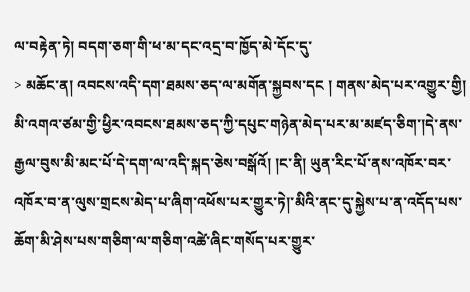ལ་བརྟེན་ཏེ། བདག་ཅག་གི་ཕ་མ་དང་འདྲ་བ་ཁྱོད་མེ་དོང་དུ་
> མཆོང་ན། འབངས་འདི་དག་ཐམས་ཅད་ལ་མགོན་སྐྱབས་དང ། གནས་མེད་པར་འགྱུར་གྱི། མི་འགའ་ཙམ་གྱི་ཕྱིར་འབངས་ཐམས་ཅད་ཀྱི་དཔུང་གཉེན་མེད་པར་མ་མཛད་ཅིག་།དེ་ནས་རྒྱལ་བུས་མི་མང་པོ་དེ་དག་ལ་འདི་སྐད་ཅེས་བསྒོའོ། །ང་ནི། ཡུན་རིང་པོ་ནས་འཁོར་བར་འཁོར་བ་ན་ལུས་གྲངས་མེད་པ་ཞིག་འཕོས་པར་གྱུར་ཏེ།་མིའི་ནང་དུ་སྐྱེས་པ་ན་འདོད་པས་ཆོག་མི་ཤེས་པས་གཅིག་ལ་གཅིག་འཚེ་ཞིང་གསོད་པར་གྱུར་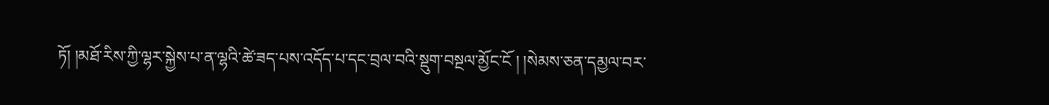ཏོ། །མཐོ་རིས་ཀྱི་ལྷར་སྐྱེས་པ་ན་ལྷའི་ཚེ་ཟད་པས་འདོད་པ་དང་བྲལ་བའི་སྡུག་བསྔལ་མྱོང་ངོ ། །སེམས་ཅན་དམྱལ་བར་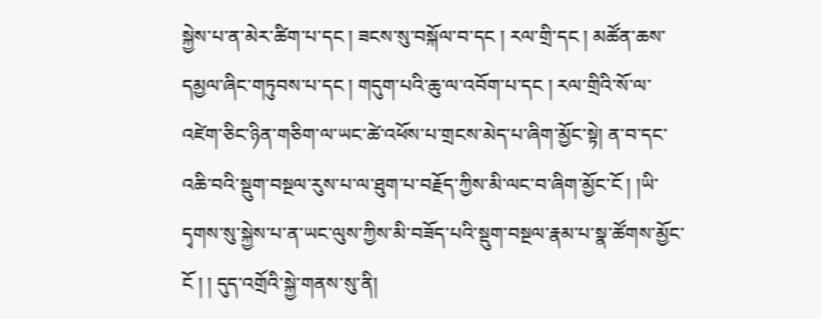སྐྱེས་པ་ན་མེར་ཚིག་པ་དང ། ཟངས་སུ་བསྐོལ་བ་དང ། རལ་གྲི་དང ། མཚོན་ཆས་དམྱལ་ཞིང་གཏུབས་པ་དང ། གདུག་པའི་ཆུ་ལ་འབོག་པ་དང ། རལ་གྲིའི་སོ་ལ་འཛེག་ཅིང་ཉིན་གཅིག་ལ་ཡང་ཚེ་འཕོས་པ་གྲངས་མེད་པ་ཞིག་མྱོང་སྟེ། ན་བ་དང་འཆི་བའི་སྡུག་བསྔལ་རུས་པ་ལ་ཐུག་པ་བརྗོད་ཀྱིས་མི་ལང་བ་ཞིག་མྱོང་ངོ ། །ཡི་དྭགས་སུ་སྐྱེས་པ་ན་ཡང་ལུས་ཀྱིས་མི་བཟོད་པའི་སྡུག་བསྔལ་རྣམ་པ་སྣ་ཚོགས་མྱོང་ངོ ། ། དུད་འགྲོའི་སྐྱེ་གནས་སུ་ནི།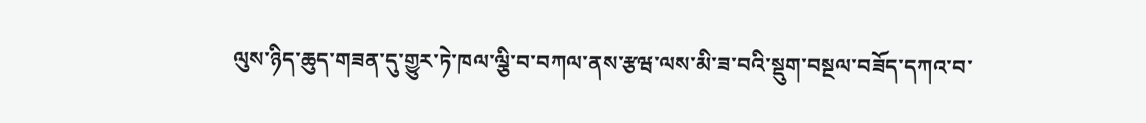ལུས་ཉིད་ཆུད་གཟན་དུ་གྱུར་ཏེ་ཁལ་ལྕི་བ་བཀལ་ནས་རྩཝ་ལས་མི་ཟ་བའི་སྡུག་བསྔལ་བཟོད་དཀའ་བ་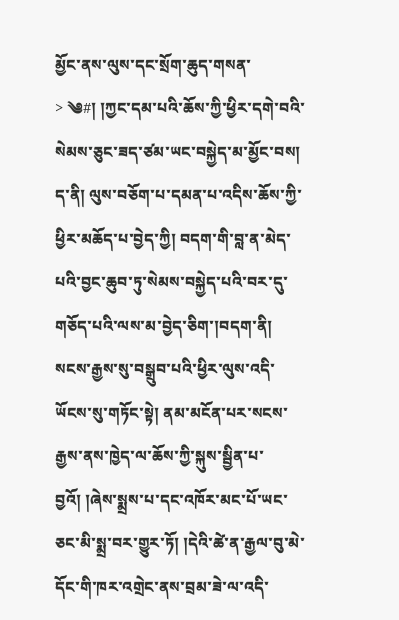མྱོང་ནས་ལུས་དང་སྲོག་ཆུད་གསན་
> ༄#། །ཀྱང་དམ་པའི་ཆོས་ཀྱི་ཕྱིར་དགེ་བའི་སེམས་ཅུང་ཟད་ཙམ་ཡང་བསྐྱེད་མ་མྱོང་བས། ད་ནི། ལུས་བཅོག་པ་དམན་པ་འདིས་ཆོས་ཀྱི་ཕྱིར་མཆོད་པ་བྱེད་ཀྱི། བདག་གི་བླ་ན་མེད་པའི་བྱང་ཆུབ་ཏུ་སེམས་བསྐྱེད་པའི་བར་དུ་གཅོད་པའི་ལས་མ་བྱེད་ཅིག་།བདག་ནི། སངས་རྒྱས་སུ་བསྒྲུབ་པའི་ཕྱིར་ལུས་འདི་ཡོངས་སུ་གཏོང་སྟེ། ནམ་མངོན་པར་སངས་རྒྱས་ནས་ཁྱེད་ལ་ཆོས་ཀྱི་སྐུས་སྦྱིན་པ་བྱའོ། །ཞེས་སྨྲས་པ་དང་འཁོར་མང་པོ་ཡང་ཅང་མི་སྨྲ་བར་གྱུར་ཏོ། །དེའི་ཚེ་ན་རྒྱལ་བུ་མེ་དོང་གི་ཁར་འགྲེང་ནས་བྲམ་ཟེ་ལ་འདི་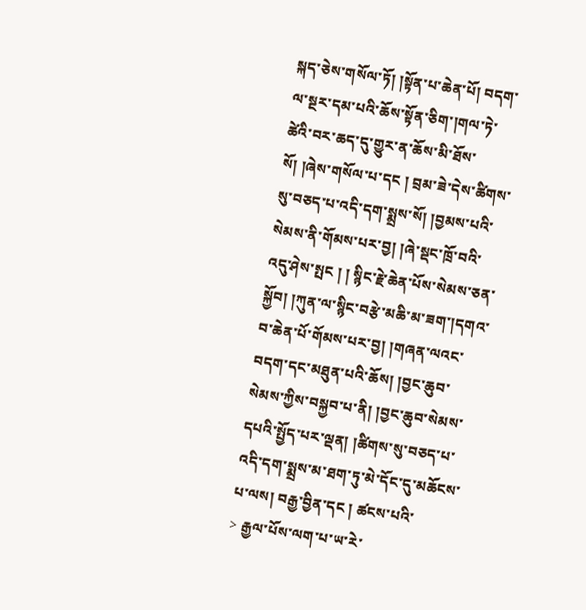སྐད་ཅེས་གསོལ་ཏོ། །སྟོན་པ་ཆེན་པོ། བདག་ལ་སྔར་དམ་པའི་ཆོས་སྟོན་ཅིག་།གལ་ཏེ་ཚེའི་བར་ཆད་དུ་གྱུར་ན་ཆོས་མི་ཐོས་སོ། །ཞེས་གསོལ་པ་དང ། བྲམ་ཟེ་དེས་ཚིགས་སུ་བཅད་པ་འདི་དག་སྨྲས་སོ། །བྱམས་པའི་སེམས་ནི་གོམས་པར་བྱ། །ཞེ་སྡང་ཁྲོ་བའི་འདུ་ཤེས་སྤང ། ། སྙིང་རྗེ་ཆེན་པོས་སེམས་ཅན་སྐྱོབ། །ཀུན་ལ་སྙིང་བརྩེ་མཆི་མ་ཟག་།དགའ་བ་ཆེན་པོ་གོམས་པར་བྱ། །གཞན་ལའང་བདག་དང་མཐུན་པའི་ཆོས། །བྱང་ཆུབ་སེམས་ཀྱིས་བསྐྱབ་པ་ནི། །བྱང་ཆུབ་སེམས་དཔའི་སྤྱོད་པར་ལྡན། །ཚིགས་སུ་བཅད་པ་འདི་དག་སྨྲས་མ་ཐག་ཏུ་མེ་དོང་དུ་མཆོངས་པ་ལས། བརྒྱ་བྱིན་དང ། ཚངས་པའི་
> རྒྱལ་པོས་ལག་པ་ཡ་རེ་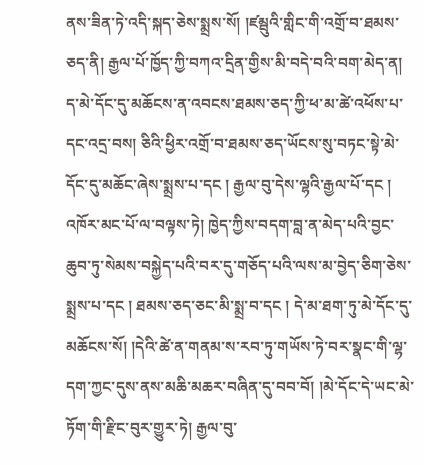ནས་ཟིན་ཏེ་འདི་སྐད་ཅེས་སྨྲས་སོ། །ཛམྦུའི་གླིང་གི་འགྲོ་བ་ཐམས་ཅད་ནི། རྒྱལ་པོ་ཁྱོད་ཀྱི་བཀའ་དྲིན་གྱིས་མི་བདེ་བའི་བག་མེད་ན། ད་མེ་དོང་དུ་མཆོངས་ན་འབངས་ཐམས་ཅད་ཀྱི་ཕ་མ་ཚེ་འཕོས་པ་དང་འདྲ་བས། ཅིའི་ཕྱིར་འགྲོ་བ་ཐམས་ཅད་ཡོངས་སུ་བཏང་སྟེ་མེ་དོང་དུ་མཆོང་ཞེས་སྨྲས་པ་དང ། རྒྱལ་བུ་དེས་ལྷའི་རྒྱལ་པོ་དང ། འཁོར་མང་པོ་ལ་བལྟས་ཏེ། ཁྱེད་ཀྱིས་བདག་བླ་ན་མེད་པའི་བྱང་ཆུབ་ཏུ་སེམས་བསྐྱེད་པའི་བར་དུ་གཅོད་པའི་ལས་མ་བྱེད་ཅིག་ཅེས་སྨྲས་པ་དང ། ཐམས་ཅད་ཅང་མི་སྨྲ་བ་དང ། དེ་མ་ཐག་ཏུ་མེ་དོང་དུ་མཆོངས་སོ། །དེའི་ཚེ་ན་གནམ་ས་རབ་ཏུ་གཡོས་ཏེ་བར་སྣང་གི་ལྷ་དག་ཀྱང་དུས་ནས་མཆི་མཆར་བཞིན་དུ་བབ་བོ། །མེ་དོང་དེ་ཡང་མེ་ཏོག་གི་རྫིང་བུར་གྱུར་ཏེ། རྒྱལ་བུ་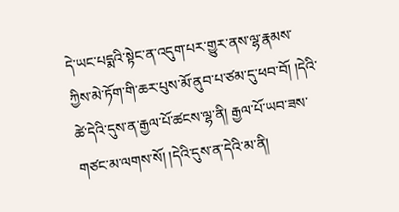དེ་ཡང་པདྨའི་སྟེང་ན་འདུག་པར་གྱུར་ནས་ལྷ་རྣམས་ཀྱིས་མེ་ཏོག་གི་ཆར་པུས་མོ་ནུབ་པ་ཙམ་དུ་ཕབ་བོ། །དེའི་ཚེ་དེའི་དུས་ན་རྒྱལ་པོ་ཚངས་ལྷ་ནི། རྒྱལ་པོ་ཡབ་ཟས་གཙང་མ་ལགས་སོ། །དེའི་དུས་ན་དེའི་མ་ནི།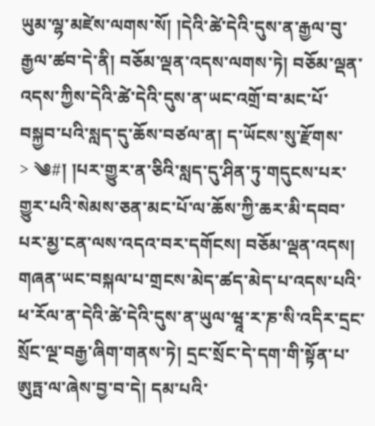ཡུམ་ལྷ་མཛེས་ལགས་སོ། །དེའི་ཚེ་དེའི་དུས་ན་རྒྱལ་བུ་རྒྱལ་ཚབ་དེ་ནི། བཅོམ་ལྡན་འདས་ལགས་ཏེ། བཅོམ་ལྡན་འདས་ཀྱིས་དེའི་ཚེ་དེའི་དུས་ན་ཡང་འགྲོ་བ་མང་པོ་བསྐྱབ་པའི་སླད་དུ་ཆོས་བཙལ་ན། ད་ཡོངས་སུ་རྫོགས་
> ༄#། །པར་གྱུར་ན་ཅིའི་སླད་དུ་ཤིན་ཏུ་གདུངས་པར་གྱུར་པའི་སེམས་ཅན་མང་པོ་ལ་ཆོས་ཀྱི་ཆར་མི་དབབ་པར་མྱ་ངན་ལས་འདའ་བར་དགོངས། བཅོམ་ལྡན་འདས། གཞན་ཡང་བསྐལ་པ་གྲངས་མེད་ཚད་མེད་པ་འདས་པའི་ཕ་རོལ་ན་དེའི་ཚེ་དེའི་དུས་ན་ཡུལ་ཝཱ་ར་ཎ་སི་འདིར་དྲང་སྲོང་ལྔ་བརྒྱ་ཞིག་གནས་ཏེ། དྲང་སྲོང་དེ་དག་གི་སྟོན་པ་ཨུཏྤ་ལ་ཞེས་བྱ་བ་དེ། དམ་པའི་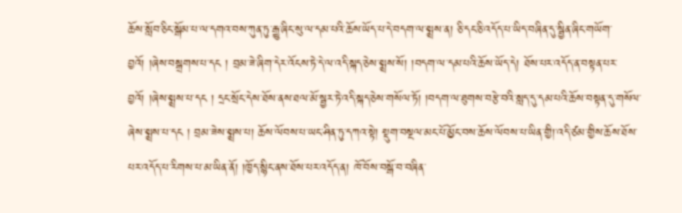ཆོས་སློབ་ཅིང་སྒོམ་པ་ལ་དགའ་བས་ཀུན་ཏུ་རྒྱུ་ཞིང་སུ་ལ་དམ་པའི་ཆོས་ཡོད་པ་དེ་བདག་ལ་སྨྲས་ན། ཅི་དང་ཅི་འདོད་པ་ཡིད་བཞིན་དུ་སྦྱིན་ཞིང་གཡོག་བྱའོ། །ཞེས་བསྒྲགས་པ་དང ། བྲམ་ཟེ་ཞིག་དེར་འོངས་ཏེ་དེ་ལ་འདི་སྐད་ཅེས་སྨྲས་སོ། །བདག་ལ་དམ་པའི་ཆོས་ཡོད་དེ། ཐོས་པར་འདོད་ན་བསྟན་པར་བྱའོ། །ཞེས་སྨྲས་པ་དང ། དྲང་སྲོང་དེས་ཐོས་ནས་ཐལ་མོ་སྦྱར་ཏེ་འདི་སྐད་ཅེས་གསོལ་ཏོ། །བདག་ལ་ཐུགས་བརྩེ་བའི་སླད་དུ་དམ་པའི་ཆོས་བསྟན་དུ་གསོལ་ཞེས་སྨྲས་པ་དང ། བྲམ་ཟེས་སྨྲས་པ། ཆོས་ལོབས་པ་ཡང་ཤིན་ཏུ་དཀའ་སྟེ། སྡུག་བསྔལ་མང་པོ་མྱོང་བས་ཆོས་ལོབས་པ་ཡིན་གྱི།་འདི་ཙམ་གྱིས་ཆོས་ཐོས་པར་འདོད་པ་རིགས་པ་མ་ཡིན་ནོ། །ཁྱོད་སྙིང་ནས་ཐོས་པར་འདོད་ན། ཁོ་བོས་བསྒོ་བ་བཞིན་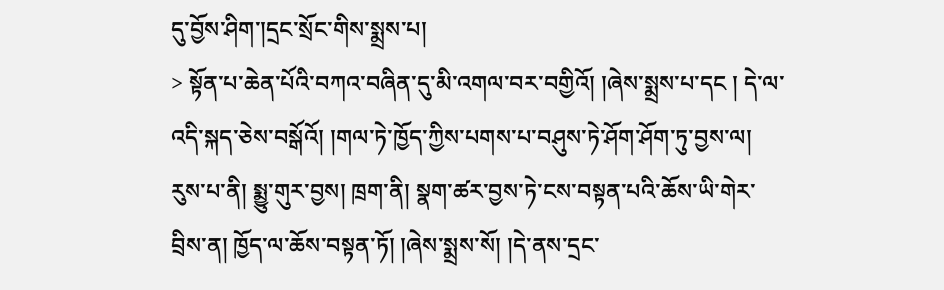དུ་བྱོས་ཤིག་།དྲང་སྲོང་གིས་སྨྲས་པ།
> སྟོན་པ་ཆེན་པོའི་བཀའ་བཞིན་དུ་མི་འགལ་བར་བགྱིའོ། །ཞེས་སྨྲས་པ་དང ། དེ་ལ་འདི་སྐད་ཅེས་བསྒོའོ། །གལ་ཏེ་ཁྱོད་ཀྱིས་པགས་པ་བཤུས་ཏེ་ཤོག་ཤོག་ཏུ་བྱས་ལ། རུས་པ་ནི། སྨྱུ་གུར་བྱས། ཁྲག་ནི། སྣག་ཚར་བྱས་ཏེ་ངས་བསྟན་པའི་ཆོས་ཡི་གེར་བྲིས་ན། ཁྱོད་ལ་ཆོས་བསྟན་ཏོ། །ཞེས་སྨྲས་སོ། །དེ་ནས་དྲང་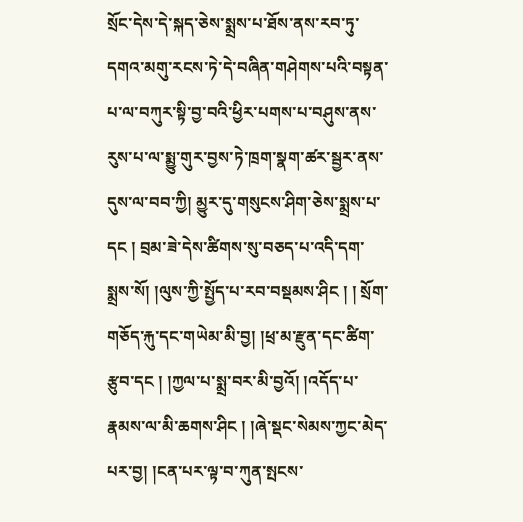སྲོང་དེས་དེ་སྐད་ཅེས་སྨྲས་པ་ཐོས་ནས་རབ་ཏུ་དགའ་མགུ་རངས་ཏེ་དེ་བཞིན་གཤེགས་པའི་བསྟན་པ་ལ་བཀུར་སྟི་བྱ་བའི་ཕྱིར་པགས་པ་བཤུས་ནས་རུས་པ་ལ་སྨྱུ་གུར་བྱས་ཏེ་ཁྲག་སྣག་ཚར་སྦྱར་ནས་དུས་ལ་བབ་ཀྱི། མྱུར་དུ་གསུངས་ཤིག་ཅེས་སྨྲས་པ་དང ། བྲམ་ཟེ་དེས་ཚིགས་སུ་བཅད་པ་འདི་དག་སྨྲས་སོ། །ལུས་ཀྱི་སྤྱོད་པ་རབ་བསྡམས་ཤིང ། ། སྲོག་གཅོད་རྐུ་དང་གཡེམ་མི་བྱ། །ཕྲ་མ་རྫུན་དང་ཚིག་རྩུབ་དང ། །ཀྱལ་པ་སྨྲ་བར་མི་བྱའོ། །འདོད་པ་རྣམས་ལ་མི་ཆགས་ཤིང ། །ཞེ་སྡང་སེམས་ཀྱང་མེད་པར་བྱ། །ངན་པར་ལྟ་བ་ཀུན་སྤངས་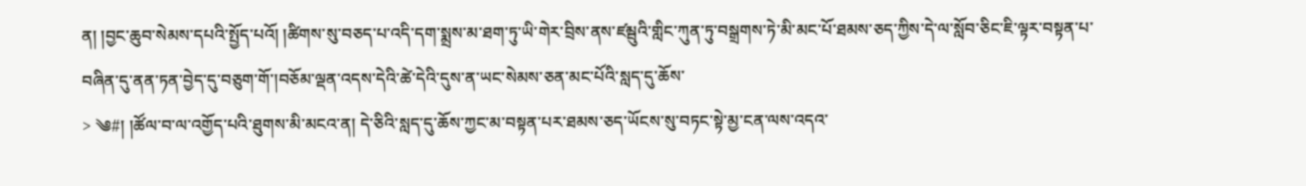ན། །བྱང་ཆུབ་སེམས་དཔའི་སྤྱོད་པའོ། །ཚིགས་སུ་བཅད་པ་འདི་དག་སྨྲས་མ་ཐག་ཏུ་ཡི་གེར་བྲིས་ནས་ཛམྦུའི་གླིང་ཀུན་ཏུ་བསྒྲགས་ཏེ་མི་མང་པོ་ཐམས་ཅད་ཀྱིས་དེ་ལ་སློབ་ཅིང་ཇི་ལྟར་བསྟན་པ་བཞིན་དུ་ནན་ཏན་བྱེད་དུ་བཅུག་གོ་།བཅོམ་ལྡན་འདས་དེའི་ཚེ་དེའི་དུས་ན་ཡང་སེམས་ཅན་མང་པོའི་སླད་དུ་ཆོས་
> ༄#། །ཚོལ་བ་ལ་འགྱོད་པའི་ཐུགས་མི་མངའ་ན། དེ་ཅིའི་སླད་དུ་ཆོས་ཀྱང་མ་བསྟན་པར་ཐམས་ཅད་ཡོངས་སུ་བཏང་སྟེ་མྱ་ངན་ལས་འདའ་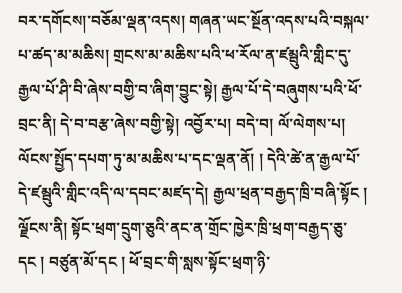བར་དགོངས།་བཅོམ་ལྡན་འདས། གཞན་ཡང་སྔོན་འདས་པའི་བསྐལ་པ་ཚད་མ་མཆིས། གྲངས་མ་མཆིས་པའི་ཕ་རོལ་ན་ཛམྦུའི་གླིང་དུ་རྒྱལ་པོ་ཤི་བི་ཞེས་བགྱི་བ་ཞིག་བྱུང་སྟེ། རྒྱལ་པོ་དེ་བཞུགས་པའི་ཕོ་བྲང་ནི། དེ་བ་བརྩ་ཞེས་བགྱི་སྟེ། འབྱོར་པ། བདེ་བ། ལོ་ལེགས་པ། ལོངས་སྤྱོད་དཔག་ཏུ་མ་མཆིས་པ་དང་ལྡན་ནོ། ། དེའི་ཚེ་ན་རྒྱལ་པོ་དེ་ཛམྦུའི་གླིང་འདི་ལ་དབང་མཛད་དེ། རྒྱལ་ཕྲན་བརྒྱད་ཁྲི་བཞི་སྟོང ། ལྗོངས་ནི། སྟོང་ཕྲག་དྲུག་ཅུའི་ནང་ན་གྲོང་ཁྱེར་ཁྲི་ཕྲག་བརྒྱད་ཅུ་དང ། བཙུན་མོ་དང ། ཕོ་བྲང་གི་སླས་སྟོང་ཕྲག་ཉི་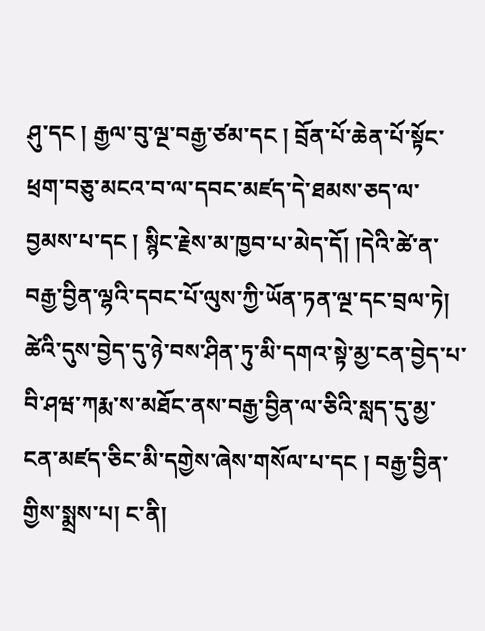ཤུ་དང ། རྒྱལ་བུ་ལྔ་བརྒྱ་ཙམ་དང ། བྲོན་པོ་ཆེན་པོ་སྟོང་ཕྲག་བཅུ་མངའ་བ་ལ་དབང་མཛད་དེ་ཐམས་ཅད་ལ་བྱམས་པ་དང ། སྙིང་རྗེས་མ་ཁྱབ་པ་མེད་དོ། །དེའི་ཚེ་ན་བརྒྱ་བྱིན་ལྷའི་དབང་པོ་ལུས་ཀྱི་ཡོན་ཏན་ལྔ་དང་བྲལ་ཏེ། ཚེའི་དུས་བྱེད་དུ་ཉེ་བས་ཤིན་ཏུ་མི་དགའ་སྟེ་མྱ་ངན་བྱེད་པ་བི་ཤཝ་ཀརྨ་ས་མཐོང་ནས་བརྒྱ་བྱིན་ལ་ཅིའི་སླད་དུ་མྱ་ངན་མཛད་ཅིང་མི་དགྱེས་ཞེས་གསོལ་པ་དང ། བརྒྱ་བྱིན་གྱིས་སྨྲས་པ། ང་ནི།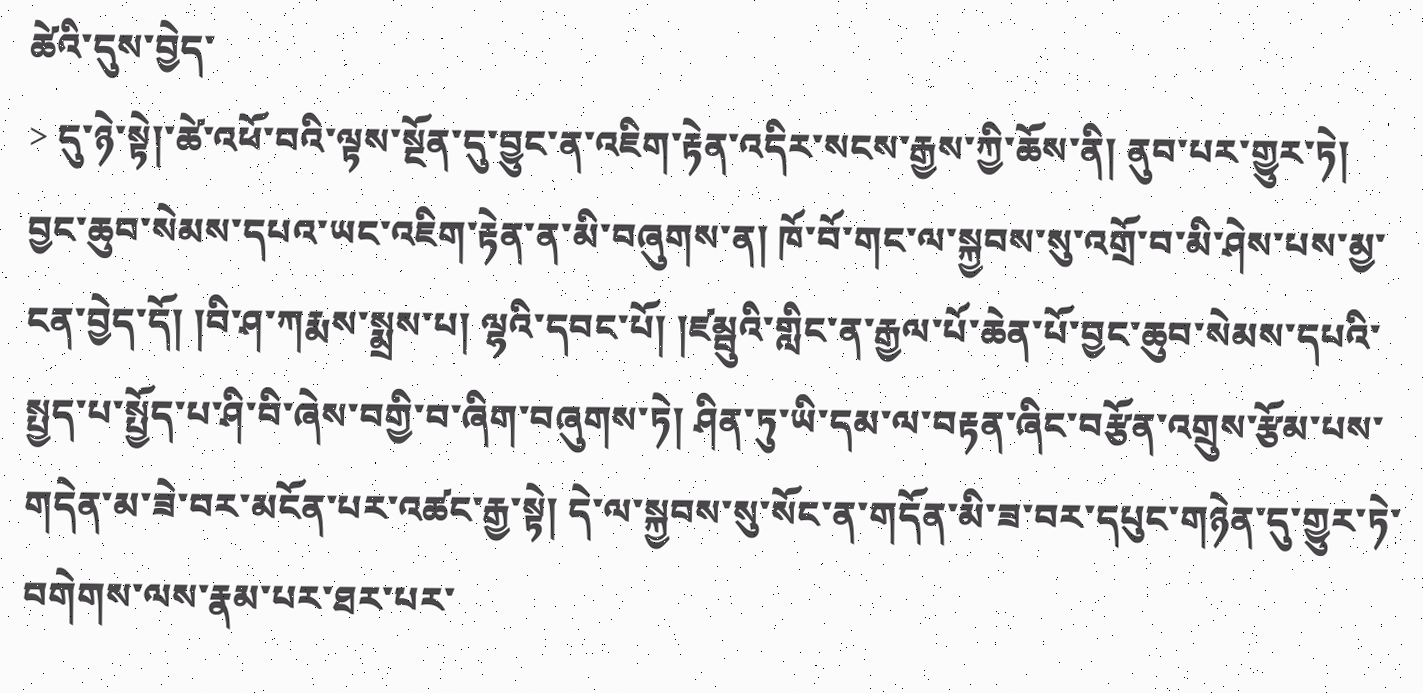ཚེའི་དུས་བྱེད་
> དུ་ཉེ་སྟེ།་ཚེ་འཕོ་བའི་ལྟས་སྔོན་དུ་བྱུང་ན་འཇིག་རྟེན་འདིར་སངས་རྒྱས་ཀྱི་ཆོས་ནི། ནུབ་པར་གྱུར་ཏེ། བྱང་ཆུབ་སེམས་དཔའ་ཡང་འཇིག་རྟེན་ན་མི་བཞུགས་ན། ཁོ་བོ་གང་ལ་སྐྱབས་སུ་འགྲོ་བ་མི་ཤེས་པས་མྱ་ངན་བྱེད་དོ། །བི་ཤ་ཀརྨས་སྨྲས་པ། ལྷའི་དབང་པོ། །ཛམྦུའི་གླིང་ན་རྒྱལ་པོ་ཆེན་པོ་བྱང་ཆུབ་སེམས་དཔའི་སྤྱད་པ་སྤྱོད་པ་ཤི་བི་ཞེས་བགྱི་བ་ཞིག་བཞུགས་ཏེ། ཤིན་ཏུ་ཡི་དམ་ལ་བརྟན་ཞིང་བརྩོན་འགྲུས་རྩོམ་པས་གདེན་མ་ཟེ་བར་མངོན་པར་འཚང་རྒྱ་སྟེ། དེ་ལ་སྐྱབས་སུ་སོང་ན་གདོན་མི་ཟ་བར་དཔུང་གཉེན་དུ་གྱུར་ཏེ་བགེགས་ལས་རྣམ་པར་ཐར་པར་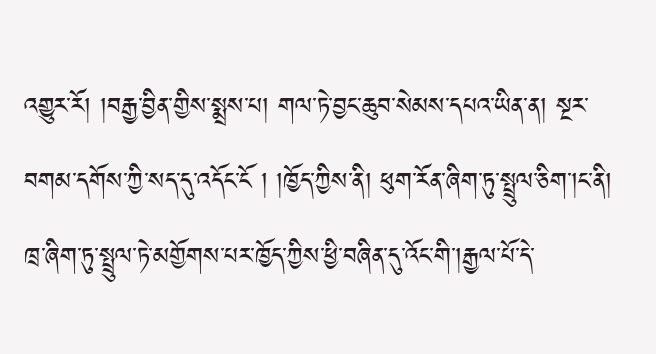འགྱུར་རོ། །བརྒྱ་བྱིན་གྱིས་སྨྲས་པ། གལ་ཏེ་བྱང་ཆུབ་སེམས་དཔའ་ཡིན་ན། སྔར་བགམ་དགོས་ཀྱི་སད་དུ་འདོང་ངོ ། །ཁྱོད་ཀྱིས་ནི། ཕུག་རོན་ཞིག་ཏུ་སྤྲུལ་ཅིག་།ང་ནི། ཁྲ་ཞིག་ཏུ་སྤྲུལ་ཏེ་མགྱོགས་པར་ཁྱོད་ཀྱིས་ཕྱི་བཞིན་དུ་འོང་གི་།རྒྱལ་པོ་དེ་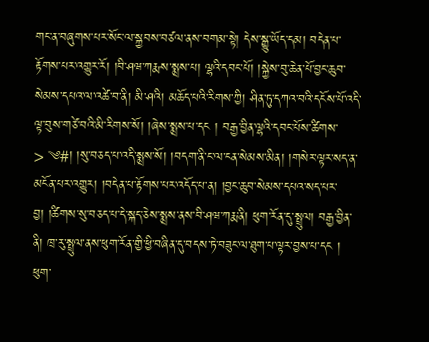གང་ན་བཞུགས་པར་སོང་ལ་སྐྱབས་བཙལ་ནས་བགམ་སྟེ། དེས་སྒྱུ་ཡོད་དམ། བདེན་པ་རྟོགས་པར་འགྱུར་རོ། །བི་ཤཝ་ཀརྨས་སྨྲས་པ། ལྷའི་དབང་པོ། །སྐྱེས་བུ་ཆེན་པོ་བྱང་ཆུབ་སེམས་དཔའ་ལ་འཚེ་བ་ནི། མི་ཤའི། མཆོད་པའི་རིགས་ཀྱི། ཤིན་ཏུ་དཀའ་བའི་དངོས་པོ་འདི་ལྟ་བུས་གཙེ་བའི་མི་རིགས་སོ། །ཞེས་སྨྲས་པ་དང ། བརྒྱ་བྱིན་ལྷའི་དབང་པོས་ཚིགས་
> ༄#། །སུ་བཅད་པ་འདི་སྨྲས་སོ། །བདག་ནི་ང་ལ་ངན་སེམས་མིན། །གསེར་ལྟར་སད་ན་མངོན་པར་འགྱུར། །བདེན་པ་རྟོགས་པར་འདོད་པ་ན། །བྱང་ཆུབ་སེམས་དཔའ་སད་པར་བྱ། །ཚིགས་སུ་བཅད་པ་དེ་སྐད་ཅེས་སྨྲས་ནས་བི་ཤཝ་ཀརྨ་ནི། ཕུག་རོན་དུ་སྤྲུལ། བརྒྱ་བྱིན་ནི། ཁྲ་རུ་སྤྲུལ་ནས་ཕུག་རོན་གྱི་ཕྱི་བཞིན་དུ་བདས་ཏེ་བཟུང་ལ་ཐུག་པ་ལྟར་བྱས་པ་དང ། ཕུག་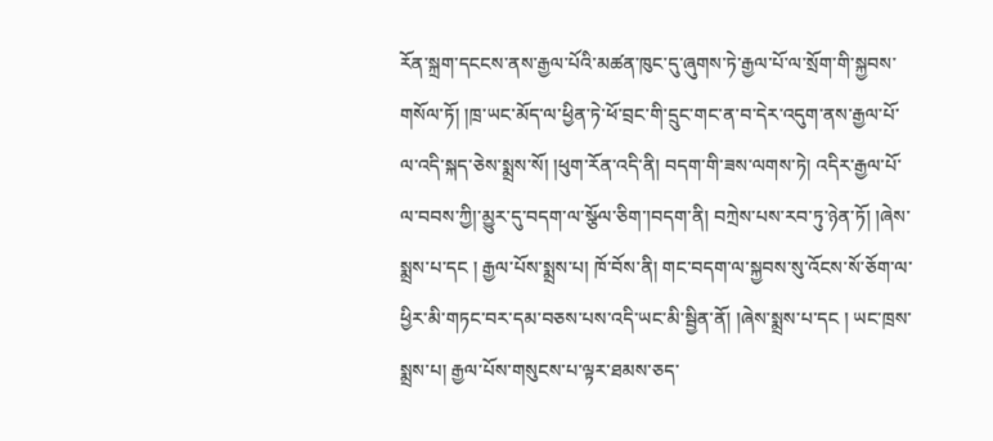རོན་སྐྲག་དངངས་ནས་རྒྱལ་པོའི་མཚན་ཁུང་དུ་ཞུགས་ཏེ་རྒྱལ་པོ་ལ་སྲོག་གི་སྐྱབས་གསོལ་ཏོ། །ཁྲ་ཡང་མོད་ལ་ཕྱིན་ཏེ་ཕོ་བྲང་གི་དྲུང་གང་ན་བ་དེར་འདུག་ནས་རྒྱལ་པོ་ལ་འདི་སྐད་ཅེས་སྨྲས་སོ། །ཕུག་རོན་འདི་ནི། བདག་གི་ཟས་ལགས་ཏེ། འདིར་རྒྱལ་པོ་ལ་བབས་ཀྱི།་མྱུར་དུ་བདག་ལ་སྩོལ་ཅིག་།བདག་ནི། བཀྲེས་པས་རབ་ཏུ་ཉེན་ཏོ། །ཞེས་སྨྲས་པ་དང ། རྒྱལ་པོས་སྨྲས་པ། ཁོ་བོས་ནི། གང་བདག་ལ་སྐྱབས་སུ་འོངས་སོ་ཅོག་ལ་ཕྱིར་མི་གཏང་བར་དམ་བཅས་པས་འདི་ཡང་མི་སྦྱིན་ནོ། །ཞེས་སྨྲས་པ་དང ། ཡང་ཁྲས་སྨྲས་པ། རྒྱལ་པོས་གསུངས་པ་ལྟར་ཐམས་ཅད་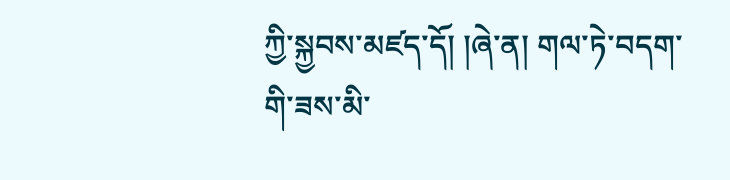ཀྱི་སྐྱབས་མཛད་དོ། །ཞེ་ན། གལ་ཏེ་བདག་གི་ཟས་མི་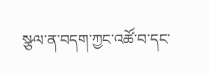སྩལ་ན་བདག་ཀྱང་འཚོ་བ་དང་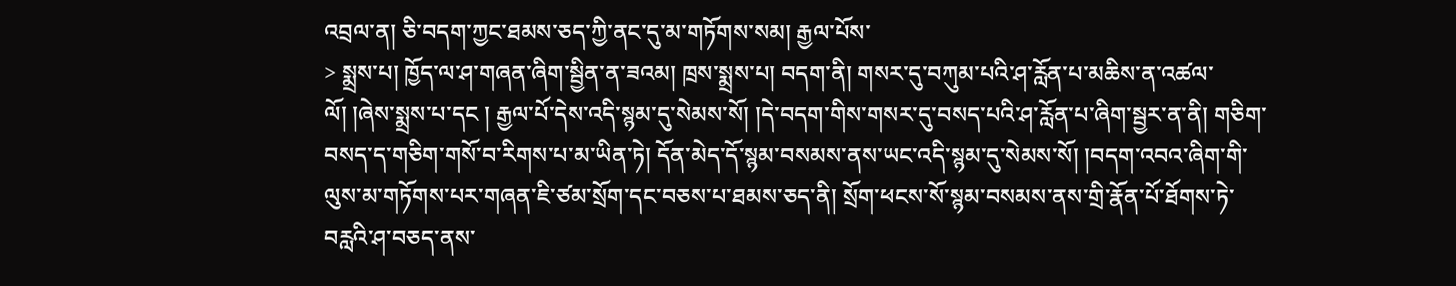འབྲལ་ན། ཅི་བདག་ཀྱང་ཐམས་ཅད་ཀྱི་ནང་དུ་མ་གཏོགས་སམ། རྒྱལ་པོས་
> སྨྲས་པ། ཁྱོད་ལ་ཤ་གཞན་ཞིག་སྦྱིན་ན་ཟའམ། ཁྲས་སྨྲས་པ། བདག་ནི། གསར་དུ་བཀུམ་པའི་ཤ་རློན་པ་མཆིས་ན་འཚལ་ལོ། །ཞེས་སྨྲས་པ་དང ། རྒྱལ་པོ་དེས་འདི་སྙམ་དུ་སེམས་སོ། །དེ་བདག་གིས་གསར་དུ་བསད་པའི་ཤ་རློན་པ་ཞིག་སྦྱར་ན་ནི། གཅིག་བསད་ད་གཅིག་གསོ་བ་རིགས་པ་མ་ཡིན་ཏེ། དོན་མེད་དོ་སྙམ་བསམས་ནས་ཡང་འདི་སྙམ་དུ་སེམས་སོ། །བདག་འབའ་ཞིག་གི་ལུས་མ་གཏོགས་པར་གཞན་ཇི་ཙམ་སྲོག་དང་བཅས་པ་ཐམས་ཅད་ནི། སྲོག་ཕངས་སོ་སྙམ་བསམས་ནས་གྲི་རྣོན་པོ་ཐོགས་ཏེ་བརླའི་ཤ་བཅད་ནས་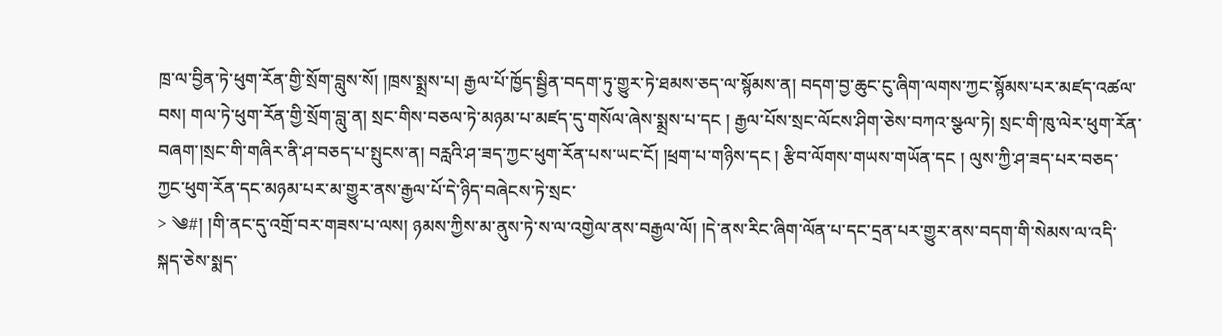ཁྲ་ལ་བྱིན་ཏེ་ཕུག་རོན་གྱི་སྲོག་བླུས་སོ། །ཁྲས་སྨྲས་པ། རྒྱལ་པོ་ཁྱོད་སྦྱིན་བདག་ཏུ་གྱུར་ཏེ་ཐམས་ཅད་ལ་སྙོམས་ན། བདག་བྱ་ཆུང་ངུ་ཞིག་ལགས་ཀྱང་སྙོམས་པར་མཛད་འཚལ་བས། གལ་ཏེ་ཕུག་རོན་གྱི་སྲོག་བླུ་ན། སྲང་གིས་བཅལ་ཏེ་མཉམ་པ་མཛད་དུ་གསོལ་ཞེས་སྨྲས་པ་དང ། རྒྱལ་པོས་སྲང་ལོངས་ཤིག་ཅེས་བཀའ་སྩལ་ཏེ། སྲང་གི་ཁུ་ལེར་ཕུག་རོན་བཞག་།སྲང་གི་གཞིར་ནི་ཤ་བཅད་པ་སྤུངས་ན། བརླའི་ཤ་ཟད་ཀྱང་ཕུག་རོན་པས་ཡང་ངོ། །ཕྲག་པ་གཉིས་དང ། རྩིབ་ལོགས་གཡས་གཡོན་དང ། ལུས་ཀྱི་ཤ་ཟད་པར་བཅད་ཀྱང་ཕུག་རོན་དང་མཉམ་པར་མ་གྱུར་ནས་རྒྱལ་པོ་དེ་ཉིད་བཞེངས་ཏེ་སྲང་
> ༄#། །གི་ནང་དུ་འགྲོ་བར་གཟས་པ་ལས། ཉམས་ཀྱིས་མ་ནུས་ཏེ་ས་ལ་འགྱེལ་ནས་བརྒྱལ་ལོ། །དེ་ནས་རིང་ཞིག་ལོན་པ་དང་དྲན་པར་གྱུར་ནས་བདག་གི་སེམས་ལ་འདི་སྐད་ཅེས་སྨད་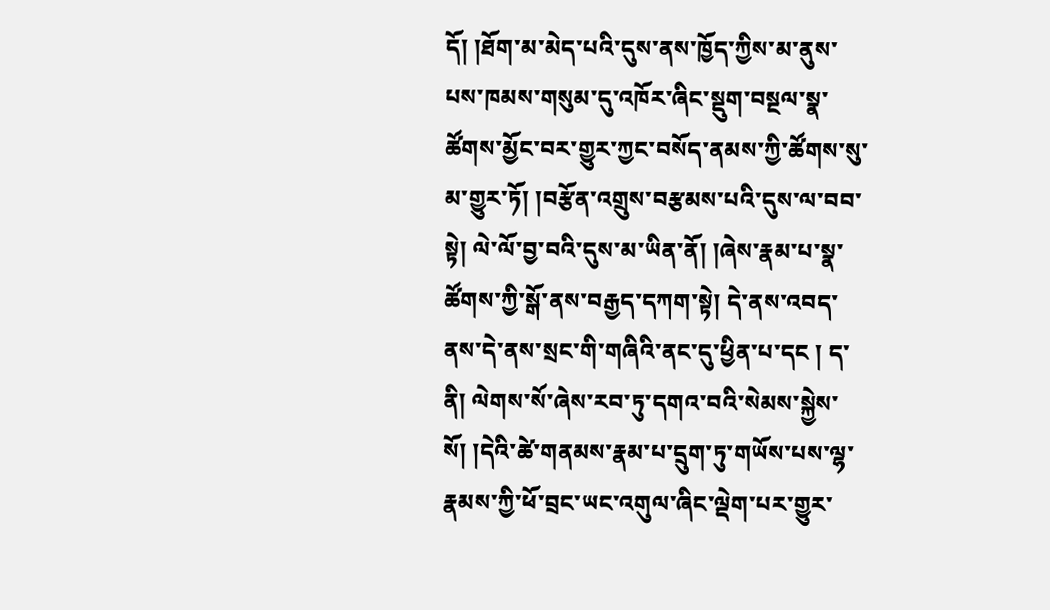དོ། །ཐོག་མ་མེད་པའི་དུས་ནས་ཁྱོད་ཀྱིས་མ་ནུས་པས་ཁམས་གསུམ་དུ་འཁོར་ཞིང་སྡུག་བསྔལ་སྣ་ཚོགས་མྱོང་བར་གྱུར་ཀྱང་བསོད་ནམས་ཀྱི་ཚོགས་སུ་མ་གྱུར་ཏོ། །བརྩོན་འགྲུས་བརྩམས་པའི་དུས་ལ་བབ་སྟེ། ལེ་ལོ་བྱ་བའི་དུས་མ་ཡིན་ནོ། །ཞེས་རྣམ་པ་སྣ་ཚོགས་ཀྱི་སྒོ་ནས་བརྒྱད་དཀག་སྟེ། དེ་ནས་འབད་ནས་དེ་ནས་སྲང་གི་གཞིའི་ནང་དུ་ཕྱིན་པ་དང ། ད་ནི། ལེགས་སོ་ཞེས་རབ་ཏུ་དགའ་བའི་སེམས་སྐྱེས་སོ། །དེའི་ཚེ་གནམས་རྣམ་པ་དྲུག་ཏུ་གཡོས་པས་ལྷ་རྣམས་ཀྱི་ཕོ་བྲང་ཡང་འགུལ་ཞིང་ལྡེག་པར་གྱུར་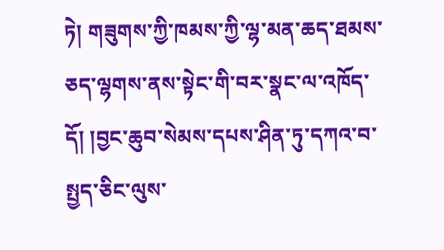ཏེ། གཟུགས་ཀྱི་ཁམས་ཀྱི་ལྷ་མན་ཆད་ཐམས་ཅད་ལྷགས་ནས་སྟེང་གི་བར་སྣང་ལ་འཁོད་དོ། །བྱང་ཆུབ་སེམས་དཔས་ཤིན་ཏུ་དཀའ་བ་སྤྱད་ཅིང་ལུས་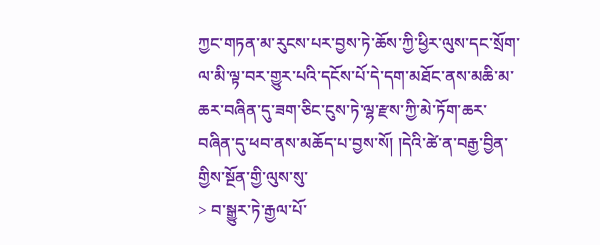ཀྱང་གཏན་མ་རུངས་པར་བྱས་ཏེ་ཆོས་ཀྱི་ཕྱིར་ལུས་དང་སྲོག་ལ་མི་ལྟ་བར་གྱུར་པའི་དངོས་པོ་དེ་དག་མཐོང་ནས་མཆི་མ་ཆར་བཞིན་དུ་ཟག་ཅིང་ངུས་ཏེ་ལྷ་རྫས་ཀྱི་མེ་ཏོག་ཆར་བཞིན་དུ་ཕབ་ནས་མཆོད་པ་བྱས་སོ། །དེའི་ཚེ་ན་བརྒྱ་བྱིན་གྱིས་སྔོན་གྱི་ལུས་སུ་
> བ་སྒྱུར་ཏེ་རྒྱལ་པོ་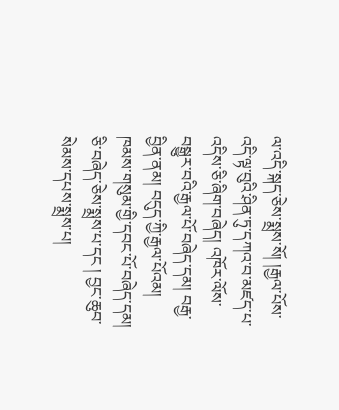ལ་འདི་སྐད་ཅེས་སྨྲས་སོ། །རྒྱལ་པོས་འདི་ལྟ་བུའི་ཤིན་ཏུ་དཀའ་བ་མཛད་པ་འདིས་ཅི་ཞིག་བཞེད། འཁོར་ལོས་བསྒྱུར་བའི་རྒྱལ་པོ་བཞེད་དམ། བརྒྱ་བྱིན་ནམ། བདུད་ཀྱི་རྒྱལ་པོའམ། ཁམས་གསུམ་གྱི་དབང་པོ་བཞེད་དམ། ཅི་བཞེད་ཅེས་སྨྲས་པ་དང ། བྱང་ཆུབ་སེམས་དཔས་སྨྲས་པ།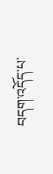བདག་འདོད་པ་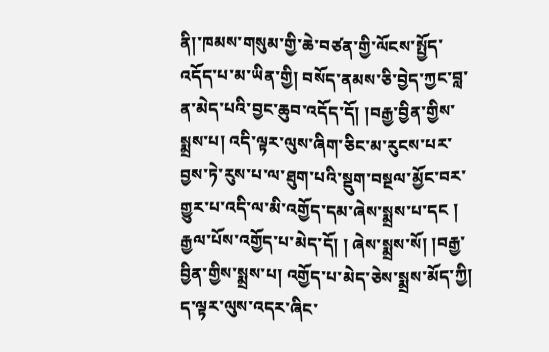ནི།་ཁམས་གསུམ་གྱི་ཆེ་བཙན་གྱི་ལོངས་སྤྱོད་འདོད་པ་མ་ཡིན་གྱི། བསོད་ནམས་ཅི་བྱེད་ཀྱང་བླ་ན་མེད་པའི་བྱང་ཆུབ་འདོད་དོ། །བརྒྱ་བྱིན་གྱིས་སྨྲས་པ། འདི་ལྟར་ལུས་ཞིག་ཅིང་མ་རུངས་པར་བྱས་ཏེ་རུས་པ་ལ་ཐུག་པའི་སྡུག་བསྔལ་མྱོང་བར་གྱུར་པ་འདི་ལ་མི་འགྱོད་དམ་ཞེས་སྨྲས་པ་དང ། རྒྱལ་པོས་འགྱོད་པ་མེད་དོ། ། ཞེས་སྨྲས་སོ། །བརྒྱ་བྱིན་གྱིས་སྨྲས་པ། འགྱོད་པ་མེད་ཅེས་སྨྲས་མོད་ཀྱི། ད་ལྟར་ལུས་འདར་ཞིང་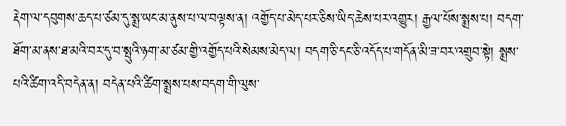རྡེག་ལ་དབུགས་ཆད་པ་ཙམ་དུ་སྨྲ་ཡང་མ་ནུས་པ་ལ་བལྟས་ན། འགྱོད་པ་མེད་པར་ཅིས་ཡིད་ཆེས་པར་འགྱུར། རྒྱལ་པོས་སྨྲས་པ། བདག་ཐོག་མ་ནས་ཐ་མའི་བར་དུ་བ་སྤུའི་ཉག་མ་ཙམ་གྱི་འགྱོད་པའི་སེམས་མེད་ལ། བདག་ཅི་དང་ཅི་འདོད་པ་གདོན་མི་ཟ་བར་འགྲུབ་སྟེ། སྨྲས་པའི་ཚིག་འདི་བདེན་ན། བདེན་པའི་ཚིག་སྨྲས་པས་བདག་གི་ལུས་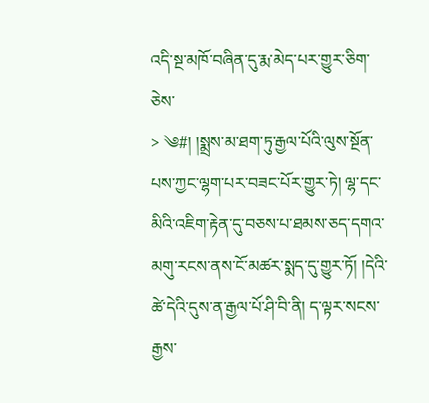འདི་སྔ་མཁོ་བཞིན་དུ་རྨ་མེད་པར་གྱུར་ཅིག་ཅེས་
> ༄#། །སྨྲས་མ་ཐག་ཏུ་རྒྱལ་པོའི་ལུས་སྔོན་པས་ཀྱང་ལྷག་པར་བཟང་པོར་གྱུར་ཏེ། ལྷ་དང་མིའི་འཇིག་རྟེན་དུ་བཅས་པ་ཐམས་ཅད་དགའ་མགུ་རངས་ནས་ངོ་མཚར་སྨད་དུ་གྱུར་ཏོ། །དེའི་ཚེ་དེའི་དུས་ན་རྒྱལ་པོ་ཤི་བི་ནི། ད་ལྟར་སངས་རྒྱས་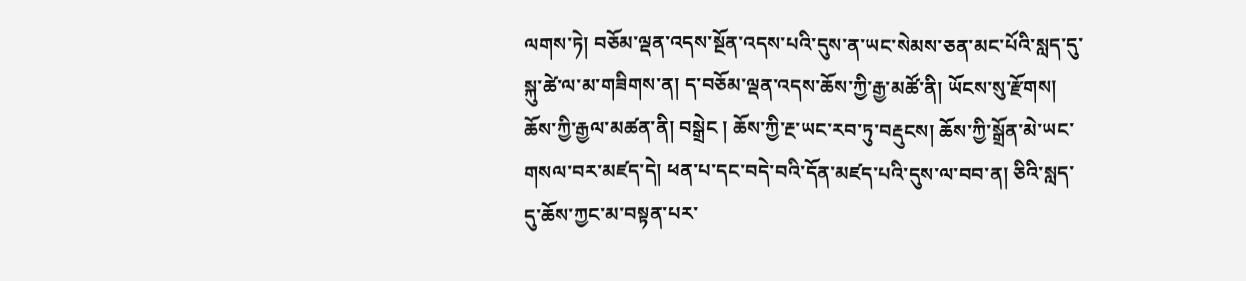ལགས་ཏེ། བཅོམ་ལྡན་འདས་སྔོན་འདས་པའི་དུས་ན་ཡང་སེམས་ཅན་མང་པོའི་སླད་དུ་སྐུ་ཚེ་ལ་མ་གཟིགས་ན། ད་བཅོམ་ལྡན་འདས་ཆོས་ཀྱི་རྒྱ་མཚོ་ནི། ཡོངས་སུ་རྫོགས། ཆོས་ཀྱི་རྒྱལ་མཚན་ནི། བསྒྲེང ། ཆོས་ཀྱི་རྔ་ཡང་རབ་ཏུ་བརྡུངས། ཆོས་ཀྱི་སྒྲོན་མེ་ཡང་གསལ་བར་མཛད་དེ། ཕན་པ་དང་བདེ་བའི་དོན་མཛད་པའི་དུས་ལ་བབ་ན། ཅིའི་སླད་དུ་ཆོས་ཀྱང་མ་བསྟན་པར་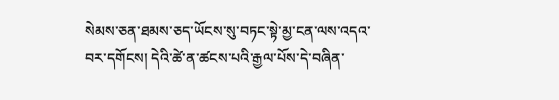སེམས་ཅན་ཐམས་ཅད་ཡོངས་སུ་བཏང་སྟེ་མྱ་ངན་ལས་འདའ་བར་དགོངས། དེའི་ཚེ་ན་ཚངས་པའི་རྒྱལ་པོས་དེ་བཞིན་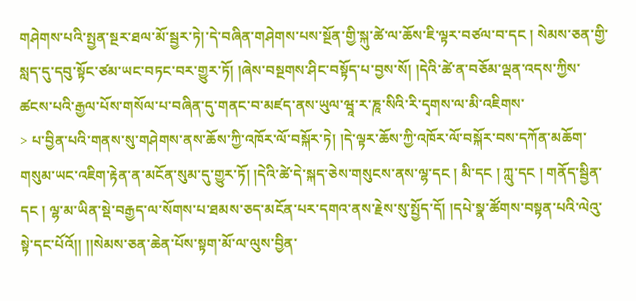གཤེགས་པའི་སྤྱན་སྔར་ཐལ་མོ་སྦྱར་ཏེ།་དེ་བཞིན་གཤེགས་པས་སྔོན་གྱི་སྐུ་ཚེ་ལ་ཆོས་ཇི་ལྟར་བཙལ་བ་དང ། སེམས་ཅན་གྱི་སླད་དུ་དབུ་སྟོང་ཙམ་ཡང་བཏང་བར་གྱུར་ཏོ། །ཞེས་བསྔགས་ཤིང་བསྟོད་པ་བྱས་སོ། །དེའི་ཚེ་ན་བཅོམ་ལྡན་འདས་ཀྱིས་ཚངས་པའི་རྒྱལ་པོས་གསོལ་པ་བཞིན་དུ་གནང་བ་མཛད་ནས་ཡུལ་ཝཱ་ར་ཎཱ་སིའི་རི་དྭགས་ལ་མི་འཇིགས་
> པ་བྱིན་པའི་གནས་སུ་གཤེགས་ནས་ཆོས་ཀྱི་འཁོར་ལོ་བསྐོར་ཏེ། །དེ་ལྟར་ཆོས་ཀྱི་འཁོར་ལོ་བསྐོར་བས་དཀོན་མཆོག་གསུམ་ཡང་འཇིག་རྟེན་ན་མངོན་སུམ་དུ་གྱུར་ཏོ། །དེའི་ཚེ་དེ་སྐད་ཅེས་གསུངས་ནས་ལྷ་དང ། མི་དང ། ཀླུ་དང ། གནོད་སྦྱིན་དང ། ལྷ་མ་ཡིན་སྡེ་བརྒྱད་ལ་སོགས་པ་ཐམས་ཅད་མངོན་པར་དགའ་ནས་རྗེས་སུ་སྤྱོད་དོ། །དཔེ་སྣ་ཚོགས་བསྟན་པའི་ལེའུ་སྟེ་དང་པོའོ།། །།སེམས་ཅན་ཆེན་པོས་སྟག་མོ་ལ་ལུས་བྱིན་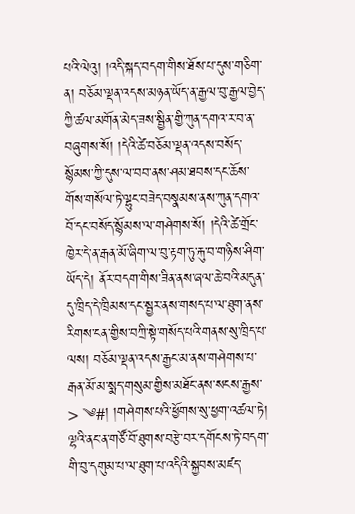པའི་ལེའུ། །འདི་སྐད་བདག་གིས་ཐོས་པ་དུས་གཅིག་ན། བཅོམ་ལྡན་འདས་མཉན་ཡོད་ན་རྒྱལ་བུ་རྒྱལ་བྱེད་ཀྱི་ཚལ་མགོན་མེད་ཟས་སྦྱིན་གྱི་ཀུན་དགའ་ར་བ་ན་བཞུགས་སོ། །དེའི་ཚེ་བཅོམ་ལྡན་འདས་བསོད་སྙོམས་ཀྱི་དུས་ལ་བབ་ནས་ཤམ་ཐབས་དང་ཆོས་གོས་གསོལ་ཏེ་ལྷུང་བཟེད་བསྣམས་ནས་ཀུན་དགའ་བོ་དང་བསོད་སྙོམས་ལ་གཤེགས་སོ། །དེའི་ཚེ་གྲོང་ཁྱེར་དེ་ན་རྒན་མོ་ཞིག་ལ་བུ་རྟག་ཏུ་རྐུ་བ་གཉིས་ཤིག་ཡོད་དེ། ནོར་བདག་གིས་ཟིན་ནས་ཞལ་ཆེ་བའི་མདུན་དུ་ཁྲིད་དེ་ཁྲིམས་དང་སྦྱར་ནས་གསད་པ་ལ་ཐུག་ནས་རིགས་ངན་གྱིས་བཀྲི་སྟེ་གསོད་པའི་གནས་སུ་ཁྲིད་པ་ལས། བཅོམ་ལྡན་འདས་རྒྱང་མ་ནས་གཤེགས་པ་རྒན་མོ་མ་སྨད་གསུམ་གྱིས་མཐོང་ནས་སངས་རྒྱས་
> ༄#། །གཤེགས་པའི་ཕྱོགས་སུ་ཕྱག་འཚལ་ཏེ། ལྷའི་ནང་ན་གཙོ་བོ་ཐུགས་བརྩེ་བར་དགོངས་ཏེ་བདག་གི་བུ་དགུམ་པ་ལ་ཐུག་པ་འདིའི་སྐྱབས་མཛད་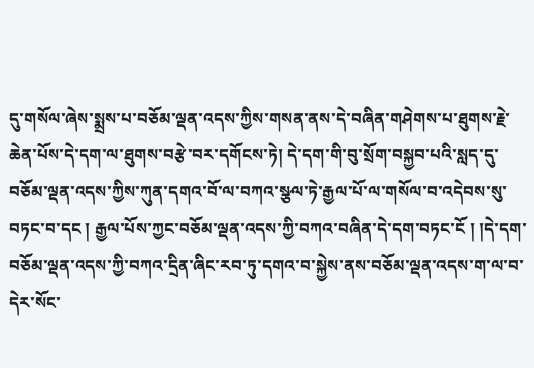དུ་གསོལ་ཞེས་སྨྲས་པ་བཅོམ་ལྡན་འདས་ཀྱིས་གསན་ནས་དེ་བཞིན་གཤེགས་པ་ཐུགས་རྗེ་ཆེན་པོས་དེ་དག་ལ་ཐུགས་བརྩེ་བར་དགོངས་ཏེ། དེ་དག་གི་བུ་སྲོག་བསྐྱབ་པའི་སླད་དུ་བཅོམ་ལྡན་འདས་ཀྱིས་ཀུན་དགའ་བོ་ལ་བཀའ་སྩལ་ཏེ་རྒྱལ་པོ་ལ་གསོལ་བ་འདེབས་སུ་བཏང་བ་དང ། རྒྱལ་པོས་ཀྱང་བཅོམ་ལྡན་འདས་ཀྱི་བཀའ་བཞིན་དེ་དག་བཏང་ངོ ། །དེ་དག་བཅོམ་ལྡན་འདས་ཀྱི་བཀའ་དྲིན་ཞིང་རབ་ཏུ་དགའ་བ་སྐྱེས་ནས་བཅོམ་ལྡན་འདས་ག་ལ་བ་དེར་སོང་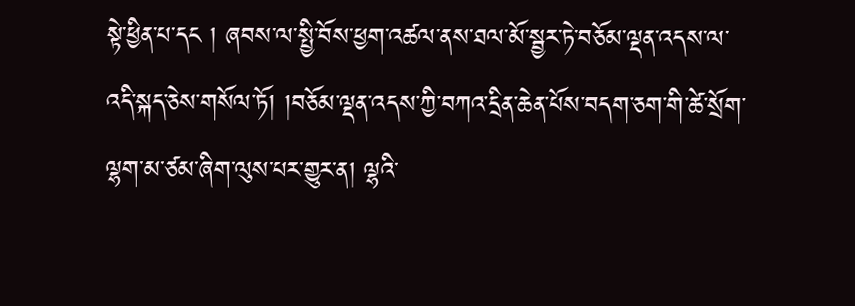སྟེ་ཕྱིན་པ་དང ། ཞབས་ལ་སྤྱི་བོས་ཕྱག་འཚལ་ནས་ཐལ་མོ་སྦྱར་ཏེ་བཅོམ་ལྡན་འདས་ལ་འདི་སྐད་ཅེས་གསོལ་ཏོ། །བཅོམ་ལྡན་འདས་ཀྱི་བཀའ་དྲིན་ཆེན་པོས་བདག་ཅག་གི་ཚེ་སྲོག་ལྷག་མ་ཙམ་ཞིག་ལུས་པར་གྱུར་ན། ལྷའི་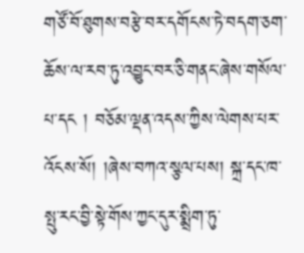གཙོ་བོ་ཐུགས་བརྩེ་བར་དགོངས་ཏེ་བདག་ཅག་ཆོས་ལ་རབ་ཏུ་འབྱུང་བར་ཅི་གནང་ཞེས་གསོལ་པ་དང ། བཅོམ་ལྡན་འདས་ཀྱིས་ལེགས་པར་འོངས་སོ། །ཞེས་བཀའ་སྩལ་པས། སྐྲ་དང་ཁ་སྤུ་རང་བྱི་སྟེ་གོས་ཀྱང་དུར་སྨྲིག་ཏུ་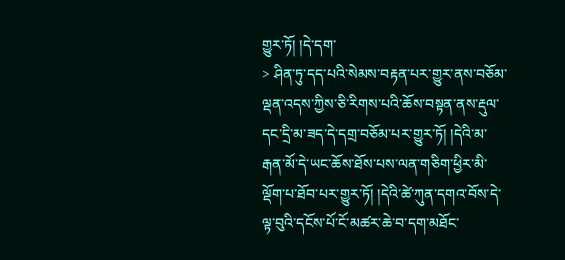གྱུར་ཏོ། །དེ་དག་
> ཤིན་ཏུ་དད་པའི་སེམས་བརྟན་པར་གྱུར་ནས་བཅོམ་ལྡན་འདས་ཀྱིས་ཅི་རིགས་པའི་ཆོས་བསྟན་ནས་རྡུལ་དང་དྲི་མ་ཟད་དེ་དགྲ་བཅོམ་པར་གྱུར་ཏོ། །དེའི་མ་རྒན་མོ་དེ་ཡང་ཆོས་ཐོས་པས་ལན་གཅིག་ཕྱིར་མི་ལྡོག་པ་ཐོབ་པར་གྱུར་ཏོ། །དེའི་ཚེ་ཀུན་དགའ་བོས་དེ་ལྟ་བུའི་དངོས་པོ་ངོ་མཚར་ཆེ་བ་དག་མཐོང་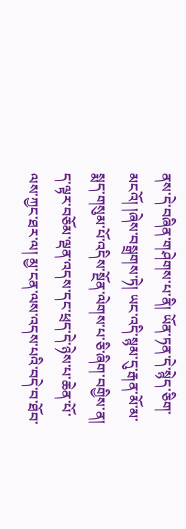ནས་དེ་བཞིན་གཤེགས་པ་ནི། ཡོན་ཏན་དེ་སྙེད་ཅིག་མངའོ། །ཞེས་བསྒྲགས་ཏེ། ཡང་འདི་སྙམ་དུ་རྒན་མོ་མ་སྨད་གསུམ་པོ་འདིས་སྔོན་ལེགས་པ་ཅི་ཞིག་བགྱིས་ན། ད་ལྟར་བཅོམ་ལྡན་འདས་དང་ཕྲད་དེ་ཉེས་པ་ཆེན་པོ་ལས་ཀྱང་ཐར་ལ། མྱ་ངན་ལས་འདས་པའི་བདེ་བ་ཐོབ་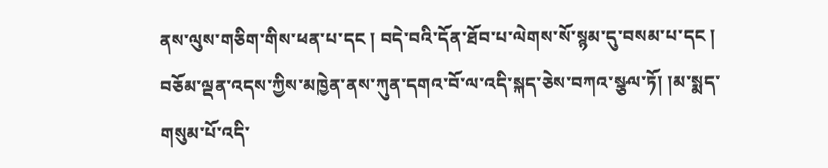ནས་ལུས་གཅིག་གིས་ཕན་པ་དང ། བདེ་བའི་དོན་ཐོབ་པ་ལེགས་སོ་སྙམ་དུ་བསམ་པ་དང ། བཅོམ་ལྡན་འདས་ཀྱིས་མཁྱེན་ནས་ཀུན་དགའ་བོ་ལ་འདི་སྐད་ཅེས་བཀའ་སྩལ་ཏོ། །མ་སྨད་གསུམ་པོ་འདི་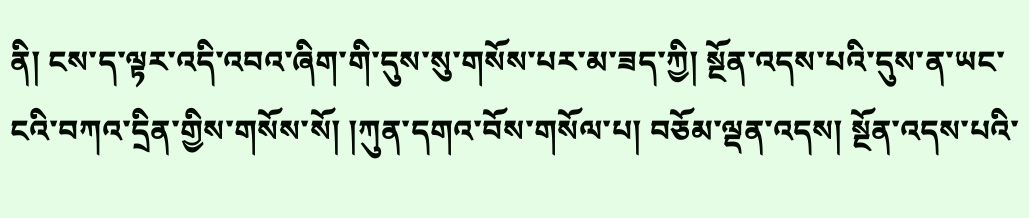ནི། ངས་ད་ལྟར་འདི་འབའ་ཞིག་གི་དུས་སུ་གསོས་པར་མ་ཟད་ཀྱི། སྔོན་འདས་པའི་དུས་ན་ཡང་ངའི་བཀའ་དྲིན་གྱིས་གསོས་སོ། །ཀུན་དགའ་བོས་གསོལ་པ། བཅོམ་ལྡན་འདས། སྔོན་འདས་པའི་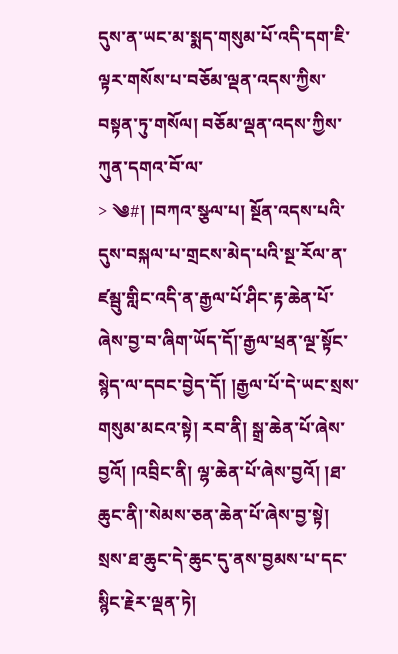དུས་ན་ཡང་མ་སྨད་གསུམ་པོ་འདི་དག་ཇི་ལྟར་གསོས་པ་བཅོམ་ལྡན་འདས་ཀྱིས་བསྟན་ཏུ་གསོལ། བཅོམ་ལྡན་འདས་ཀྱིས་ཀུན་དགའ་བོ་ལ་
> ༄#། །བཀའ་སྩལ་པ། སྔོན་འདས་པའི་དུས་བསྐལ་པ་གྲངས་མེད་པའི་སྔ་རོལ་ན་ཛམྦུ་གླིང་འདི་ན་རྒྱལ་པོ་ཤིང་རྟ་ཆེན་པོ་ཞེས་བྱ་བ་ཞིག་ཡོད་དོ།་རྒྱལ་ཕྲན་ལྔ་སྟོང་སྙེད་ལ་དབང་བྱེད་དོ། །རྒྱལ་པོ་དེ་ཡང་སྲས་གསུམ་མངའ་སྟེ། རབ་ནི། སྒྲ་ཆེན་པོ་ཞེས་བྱའོ། །འབྲིང་ནི། ལྷ་ཆེན་པོ་ཞེས་བྱའོ། །ཐ་ཆུང་ནི།་སེམས་ཅན་ཆེན་པོ་ཞེས་བྱ་སྟེ། སྲས་ཐ་ཆུང་དེ་ཆུང་དུ་ནས་བྱམས་པ་དང་སྙིང་རྗེར་ལྡན་ཏེ།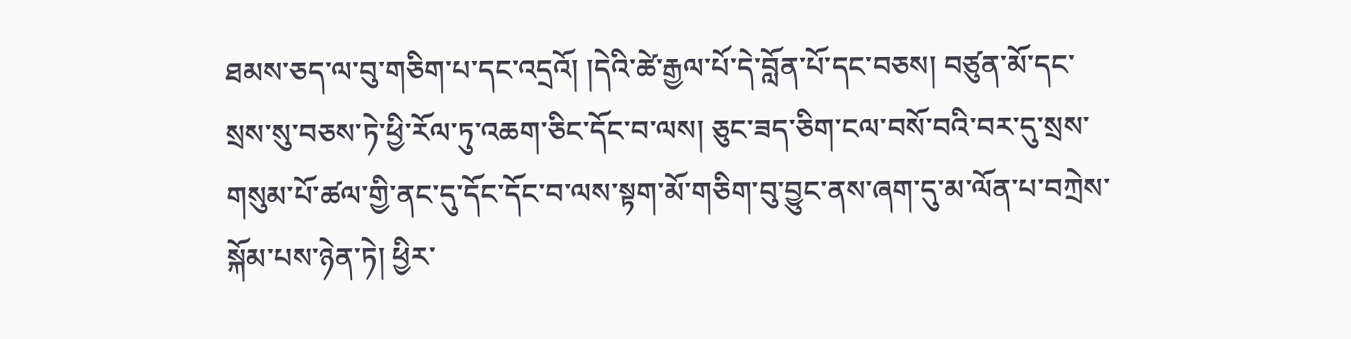ཐམས་ཅད་ལ་བུ་གཅིག་པ་དང་འདྲའོ། །དེའི་ཚེ་རྒྱལ་པོ་དེ་བློན་པོ་དང་བཅས། བཙུན་མོ་དང་སྲས་སུ་བཅས་ཏེ་ཕྱི་རོལ་ཏུ་འཆག་ཅིང་དོང་བ་ལས། ཅུང་ཟད་ཅིག་ངལ་བསོ་བའི་བར་དུ་སྲས་གསུམ་པོ་ཚལ་གྱི་ནང་དུ་དོང་དོང་བ་ལས་སྟག་མོ་གཅིག་བུ་བྱུང་ནས་ཞག་དུ་མ་ལོན་པ་བཀྲེས་སྐོམ་པས་ཉེན་ཏེ། ཕྱིར་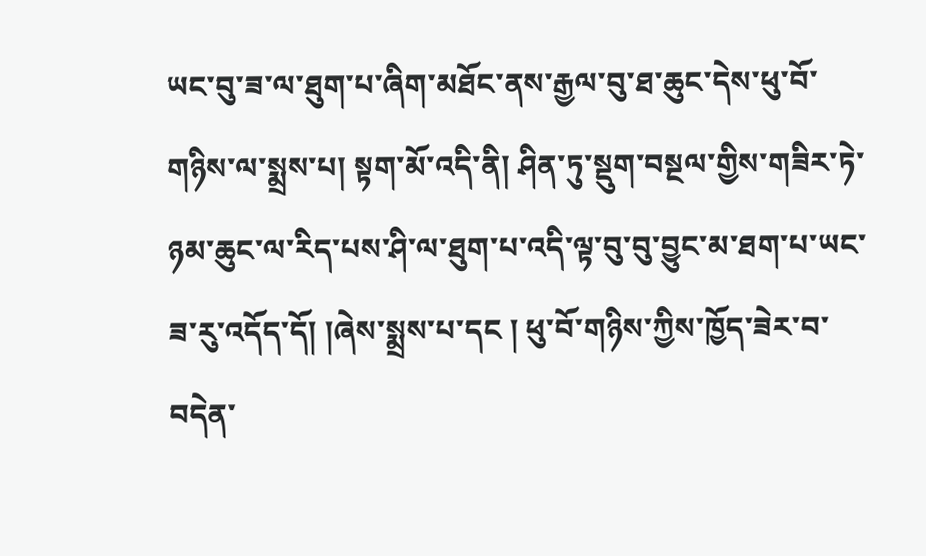ཡང་བུ་ཟ་ལ་ཐུག་པ་ཞིག་མཐོང་ནས་རྒྱལ་བུ་ཐ་ཆུང་དེས་ཕུ་བོ་གཉིས་ལ་སྨྲས་པ། སྟག་མོ་འདི་ནི། ཤིན་ཏུ་སྡུག་བསྔལ་གྱིས་གཟིར་ཏེ་ཉམ་ཆུང་ལ་རིད་པས་ཤི་ལ་ཐུག་པ་འདི་ལྟ་བུ་བུ་བྱུང་མ་ཐག་པ་ཡང་ཟ་རུ་འདོད་དོ། །ཞེས་སྨྲས་པ་དང ། ཕུ་བོ་གཉིས་ཀྱིས་ཁྱོད་ཟེར་བ་བདེན་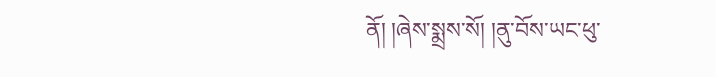ནོ། །ཞེས་སྨྲས་སོ། །ནུ་བོས་ཡང་ཕུ་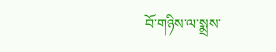བོ་གཉིས་ལ་སྨྲས་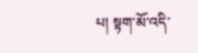པ། སྟག་མོ་འདི་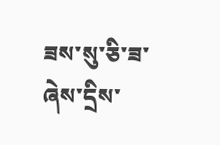ཟས་སུ་ཅི་ཟ་ཞེས་དྲིས་